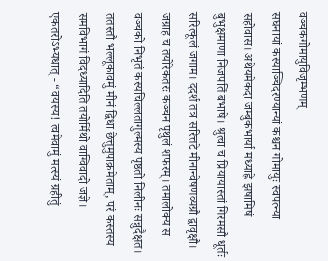वञ्चकगोमायुविजृम्भणम्
सघनायां कस्याञ्चिदरण्यान्यां कश्चन गोमायुः स्वपत्न्या सहोवास। अथेयमेकदा जम्बुकभार्या मध्याह्ने झषामिषं बुभुक्षमाणा निजपतिं बभाषे। श्रुत्वा च प्रियायास्तां गिरमसौ धूर्तः सरित्कूलं जगाम। ददर्श तत्र सरित्तटे मीनान्वेषणव्यग्रौ द्वावृक्षौ। जग्राह च तयोरेकतरः कञ्चन पृथुलं शफरम्। तमालोक्य स वञ्चको निभृतं कस्यचिल्लतागुल्मस्य पृष्ठतो निलीनः सन्नुदैक्षत।
ततस्तौ भल्लूकावमुं मीनं द्विधा छेत्तुमुपाक्रमेताम्, परं कस्तस्य समविभागं विदध्यादिति तयोर्मिथो वाग्विवादो जज्ञे।
एकतरोऽभ्यधात् - “वयस्य! त्वमेवामुं मत्स्यं ग्रहीतुं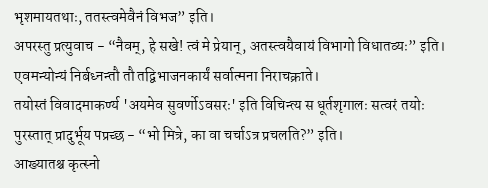भृशमायतथाः, ततस्त्वमेवैनं विभज” इति।
अपरस्तु प्रत्युवाच - “नैवम्, हे सखे! त्वं मे प्रेयान्, अतस्त्वयैवायं विभागो विधातव्यः” इति।
एवमन्योन्यं निर्बध्नन्तौ तौ तद्विभाजनकार्यं सर्वात्मना निराचक्राते।
तयोस्तं विवादमाकर्ण्य 'अयमेव सुवर्णोऽवसरः' इति विचिन्त्य स धूर्तशृगालः सत्वरं तयोः पुरस्तात् प्रादुर्भूय पप्रच्छ - “भो मित्रे, का वा चर्चाऽत्र प्रचलति?” इति।
आख्यातश्च कृत्स्नो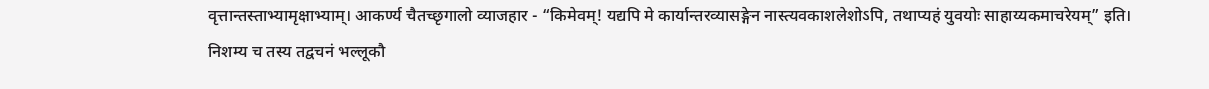वृत्तान्तस्ताभ्यामृक्षाभ्याम्। आकर्ण्य चैतच्छृगालो व्याजहार - “किमेवम्! यद्यपि मे कार्यान्तरव्यासङ्गेन नास्त्यवकाशलेशोऽपि, तथाप्यहं युवयोः साहाय्यकमाचरेयम्” इति।
निशम्य च तस्य तद्वचनं भल्लूकौ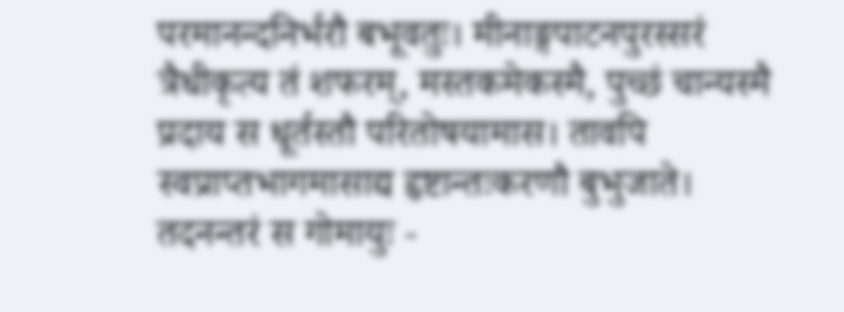परमानन्दनिर्भरौ बभूवतुः। मीनाङ्गपाटनपुरस्सरं त्रैधीकृत्य तं शफरम्, मस्तकमेकस्मै, पुच्छं चान्यस्मै प्रदाय स धूर्तस्तौ परितोषयामास। तावपि स्वप्राप्तभागमासाद्य हृष्टान्तःकरणौ बुभुजाते।
तदनन्तरं स गोमायुः -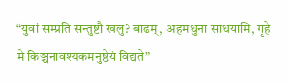“युवां सम्प्रति सन्तुष्टौ खलु? बाढम्, अहमधुना साधयामि, गृहे मे किञ्चनावश्यकमनुष्ठेयं विद्यते”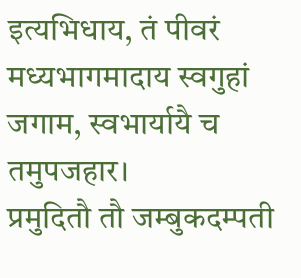इत्यभिधाय, तं पीवरं मध्यभागमादाय स्वगुहां जगाम, स्वभार्यायै च तमुपजहार।
प्रमुदितौ तौ जम्बुकदम्पती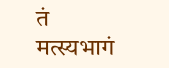तं मत्स्यभागं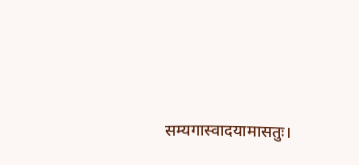सम्यगास्वादयामासतुः।